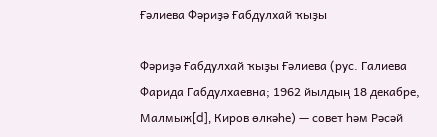Ғәлиева Фәриҙә Ғабдулхай ҡыҙы

Фәриҙә Ғабдулхай ҡыҙы Ғәлиева (рус. Галиева Фарида Габдулхаевна; 1962 йылдың 18 декабре, Малмыж[d], Киров өлкәһе) — совет һәм Рәсәй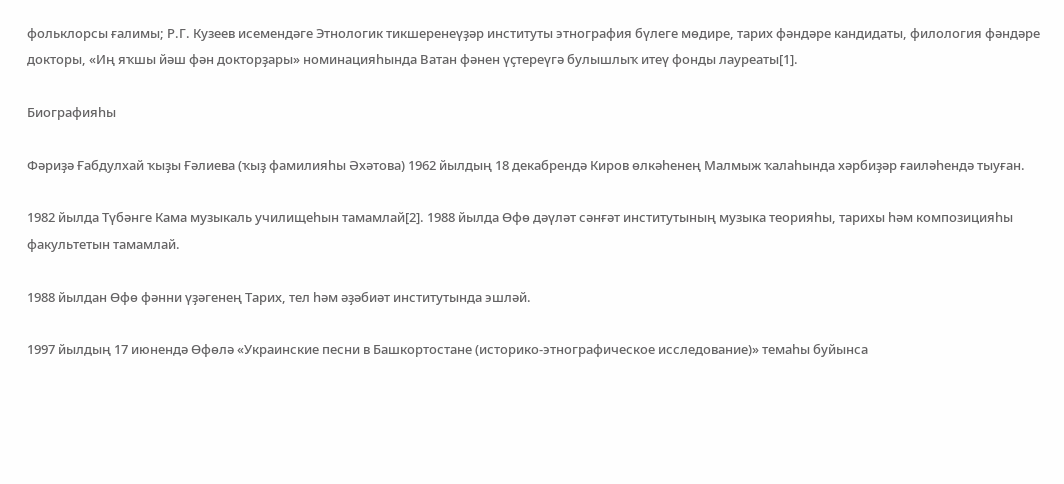фольклорсы ғалимы; Р.Г. Кузеев исемендәге Этнологик тикшеренеүҙәр институты этнография бүлеге мөдире, тарих фәндәре кандидаты, филология фәндәре докторы, «Иң яҡшы йәш фән докторҙары» номинацияһында Ватан фәнен үҫтереүгә булышлыҡ итеү фонды лауреаты[1].

Биографияһы

Фәриҙә Ғабдулхай ҡыҙы Ғәлиева (ҡыҙ фамилияһы Әхәтова) 1962 йылдың 18 декабрендә Киров өлкәһенең Малмыж ҡалаһында хәрбиҙәр ғаиләһендә тыуған.

1982 йылда Түбәнге Кама музыкаль училищеһын тамамлай[2]. 1988 йылда Өфө дәүләт сәнғәт институтының музыка теорияһы, тарихы һәм композицияһы факультетын тамамлай.

1988 йылдан Өфө фәнни үҙәгенең Тарих, тел һәм әҙәбиәт институтында эшләй.

1997 йылдың 17 июнендә Өфөлә «Украинские песни в Башкортостане (историко-этнографическое исследование)» темаһы буйынса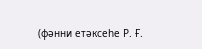(фәнни етәксеһе Р. Ғ.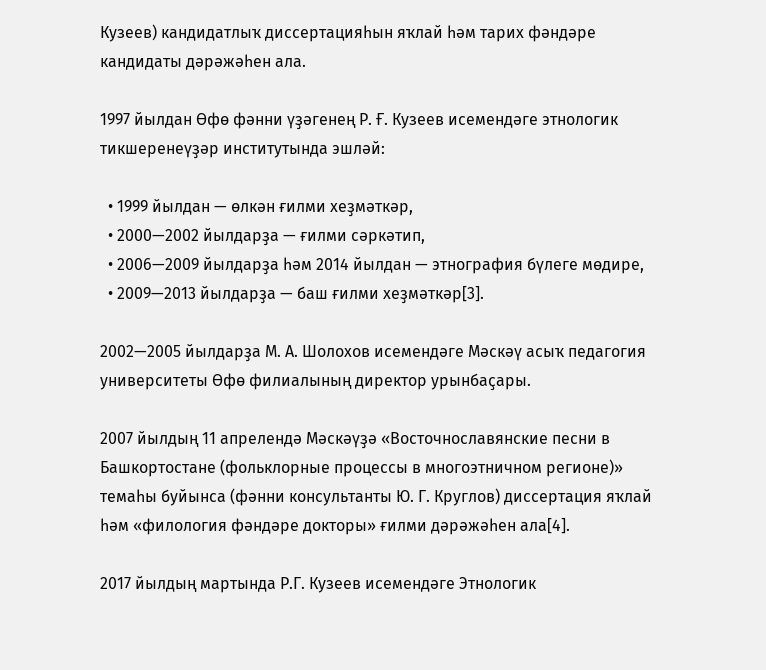Кузеев) кандидатлыҡ диссертацияһын яҡлай һәм тарих фәндәре кандидаты дәрәжәһен ала.

1997 йылдан Өфө фәнни үҙәгенең Р. Ғ. Кузеев исемендәге этнологик тикшеренеүҙәр институтында эшләй:

  • 1999 йылдан — өлкән ғилми хеҙмәткәр,
  • 2000—2002 йылдарҙа — ғилми сәркәтип,
  • 2006—2009 йылдарҙа һәм 2014 йылдан — этнография бүлеге мөдире,
  • 2009—2013 йылдарҙа — баш ғилми хеҙмәткәр[3].

2002—2005 йылдарҙа М. А. Шолохов исемендәге Мәскәү асыҡ педагогия университеты Өфө филиалының директор урынбаҫары.

2007 йылдың 11 апрелендә Мәскәүҙә «Восточнославянские песни в Башкортостане (фольклорные процессы в многоэтничном регионе)» темаһы буйынса (фәнни консультанты Ю. Г. Круглов) диссертация яҡлай һәм «филология фәндәре докторы» ғилми дәрәжәһен ала[4].

2017 йылдың мартында Р.Г. Кузеев исемендәге Этнологик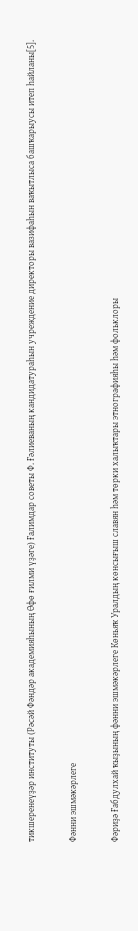тикшеренеүҙәр институты (Рәсәй Фәндәр академияһының Өфө ғилми үҙәге) Ғалимдар советы Ф. Ғәлиеваның кандидатураһын учреждение директоры вазифаһын ваҡытлыса башҡарыусы итеп һайланы[5].

Фәнни эшмәкәрлеге

Фәриҙә Ғабдулхай ҡыҙының фәнни эшмәкәрлеге Көньяҡ Уралдың көнсығыш славян һәм төрки халыҡтары этнографияһы һәм фольклоры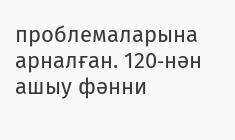проблемаларына арналған. 120‑нән ашыу фәнни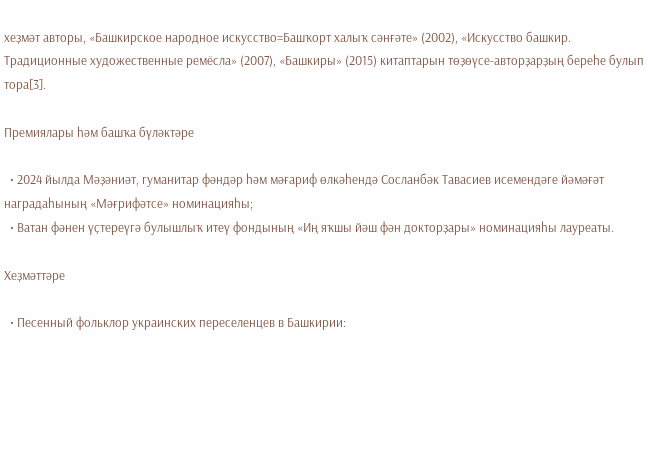хеҙмәт авторы, «Башкирское народное искусство=Башҡорт халыҡ сәнғәте» (2002), «Искусство башкир. Традиционные художественные ремёсла» (2007), «Башкиры» (2015) китаптарын төҙөүсе-авторҙарҙың береһе булып тора[3].

Премиялары һәм башҡа бүләктәре

  • 2024 йылда Мәҙәниәт, гуманитар фәндәр һәм мәғариф өлкәһендә Сосланбәк Тавасиев исемендәге йәмәғәт наградаһының «Мәғрифәтсе» номинацияһы;
  • Ватан фәнен үҫтереүгә булышлыҡ итеү фондының «Иң яҡшы йәш фән докторҙары» номинацияһы лауреаты.

Хеҙмәттәре

  • Песенный фольклор украинских переселенцев в Башкирии: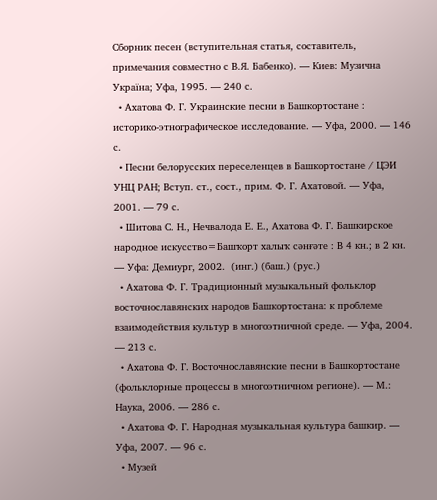Сборник песен (вступительная статья, составитель, примечания совместно с В.Я. Бабенко). — Киев: Музична Україна; Уфа, 1995. — 240 с.
  • Ахатова Ф. Г. Украинские песни в Башкортостане : историко-этнографическое исследование. — Уфа, 2000. — 146 с.
  • Песни белорусских переселенцев в Башкортостане / ЦЭИ УНЦ РАН; Вступ. ст., сост., прим. Ф. Г. Ахатовой. — Уфа, 2001. — 79 с.
  • Шитова С. Н., Нечвалода Е. Е., Ахатова Ф. Г. Башкирское народное искусство=Башҡорт халыҡ сәнғәте : В 4 кн.; в 2 кн. — Уфа: Демиург, 2002.  (инг.) (баш.) (рус.)
  • Ахатова Ф. Г. Традиционный музыкальный фольклор восточнославянских народов Башкортостана: к проблеме взаимодействия культур в многоэтничной среде. — Уфа, 2004. — 213 с.
  • Ахатова Ф. Г. Восточнославянские песни в Башкортостане (фольклорные процессы в многоэтничном регионе). — М.: Наука, 2006. — 286 с.
  • Ахатова Ф. Г. Народная музыкальная культура башкир. — Уфа, 2007. — 96 с.
  • Музей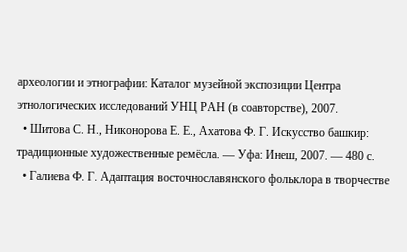археологии и этнографии: Каталог музейной экспозиции Центра этнологических исследований УНЦ РАН (в соавторстве), 2007.
  • Шитова С. Н., Никонорова Е. Е., Ахатова Ф. Г. Искусство башкир: традиционные художественные ремёсла. — Уфа: Инеш, 2007. — 480 с.
  • Галиева Ф. Г. Адаптация восточнославянского фольклора в творчестве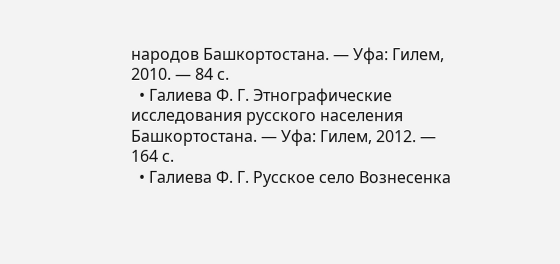народов Башкортостана. — Уфа: Гилем, 2010. — 84 с.
  • Галиева Ф. Г. Этнографические исследования русского населения Башкортостана. — Уфа: Гилем, 2012. — 164 с.
  • Галиева Ф. Г. Русское село Вознесенка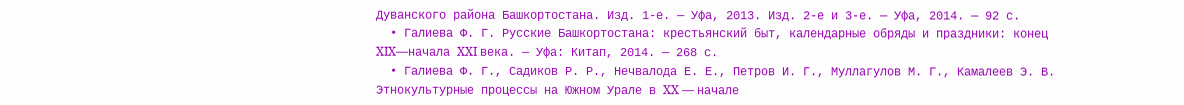Дуванского района Башкортостана. Изд. 1-е. — Уфа, 2013. Изд. 2-е и 3-е. — Уфа, 2014. — 92 с.
  • Галиева Ф. Г. Русские Башкортостана: крестьянский быт, календарные обряды и праздники: конец XIX—начала XXI века. — Уфа: Китап, 2014. — 268 с.
  • Галиева Ф. Г., Садиков Р. Р., Нечвалода Е. Е., Петров И. Г., Муллагулов М. Г., Камалеев Э. В. Этнокультурные процессы на Южном Урале в XX — начале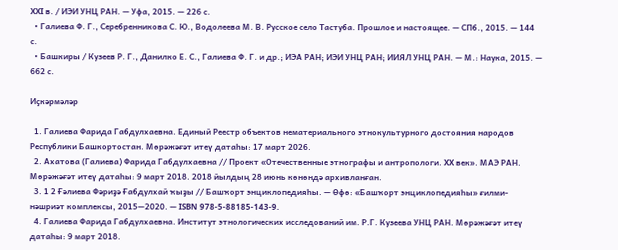XXI в. / ИЭИ УНЦ РАН. — Уфа, 2015. — 226 с.
  • Галиева Ф. Г., Серебренникова С. Ю., Водолеева М. В. Русское село Тастуба. Прошлое и настоящее. — СПб., 2015. — 144 с.
  • Башкиры / Кузеев Р. Г., Данилко Е. С., Галиева Ф. Г. и др.; ИЭА РАН; ИЭИ УНЦ РАН; ИИЯЛ УНЦ РАН. — М.: Наука, 2015. — 662 с.

Иҫкәрмәләр

  1. Галиева Фарида Габдулхаевна. Единый Реестр объектов нематериального этнокультурного достояния народов Республики Башкортостан. Мөрәжәғәт итеү датаһы: 17 март 2026.
  2. Ахатова (Галиева) Фарида Габдулхаевна // Проект «Отечественные этнографы и антропологи. XX век». МАЭ РАН. Мөрәжәғәт итеү датаһы: 9 март 2018. 2018 йылдың 28 июнь көнөндә архивланған.
  3. 1 2 Ғәлиева Фәриҙә Ғабдулхай ҡыҙы // Башҡорт энциклопедияһы. — Өфө: «Башҡорт энциклопедияһы» ғилми-нәшриәт комплексы, 2015—2020. — ISBN 978-5-88185-143-9.
  4. Галиева Фарида Габдулхаевна. Институт этнологических исследований им. Р.Г. Кузеева УНЦ РАН. Мөрәжәғәт итеү датаһы: 9 март 2018.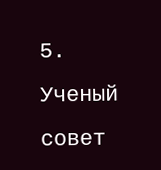5. Ученый совет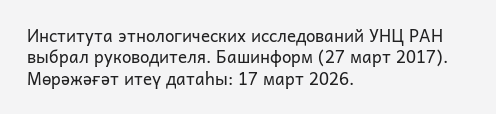Института этнологических исследований УНЦ РАН выбрал руководителя. Башинформ (27 март 2017). Мөрәжәғәт итеү датаһы: 17 март 2026.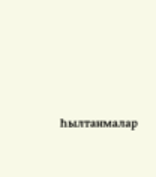Һылтанмалар